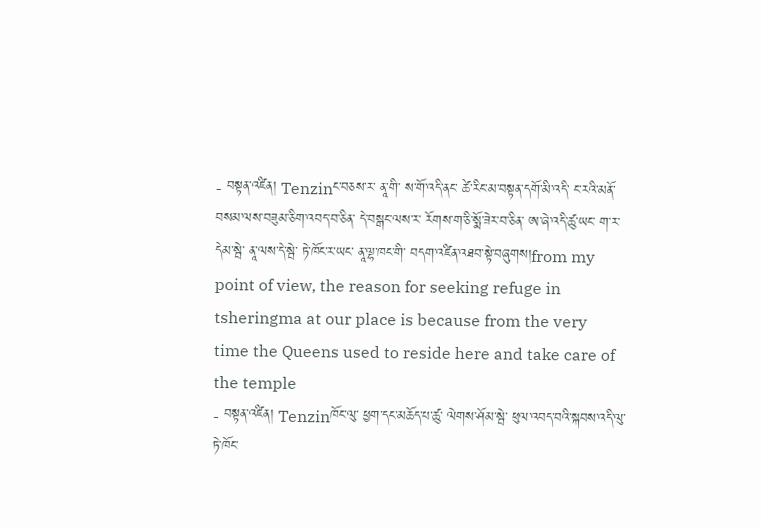- བསྟན་འཛིན། Tenzinང་བཅས་ར་ ནཱ་གི་ ས་གོ་འདི་ནང་ ཚེ་རིང་མ་བསྟན་དགོ་མི་འདི་ ང་རའི་མནོ་བསམ་ལས་བཟུམ་ཅིག་འབད་བ་ཅིན་ དེ་བསྒང་ལས་ར་ རོགས་ག་ཅི་སྨོ་ཟེར་བ་ཅིན་ ཨ་ཞེ་འདི་ཚུ་ཡང་ ག་ར་དེམ་སྦེ་ ནཱ་ལས་དེ་སྦེ་ ཏེ་ཁོང་ར་ཡང་ ནཱ་ལྷ་ཁང་གི་ བདག་འཛིན་འཐབ་སྟེ་བཞུགས།from my point of view, the reason for seeking refuge in tsheringma at our place is because from the very time the Queens used to reside here and take care of the temple
- བསྟན་འཛིན། Tenzinཁོང་ལུ་ ཕྱག་དང་མཆོད་པ་ཚུ་ ལེགས་ཤོམ་སྦེ་ ཕུལ་འབད་བའི་སྐབས་འདི་ལུ་ ཏེ་ཁོང་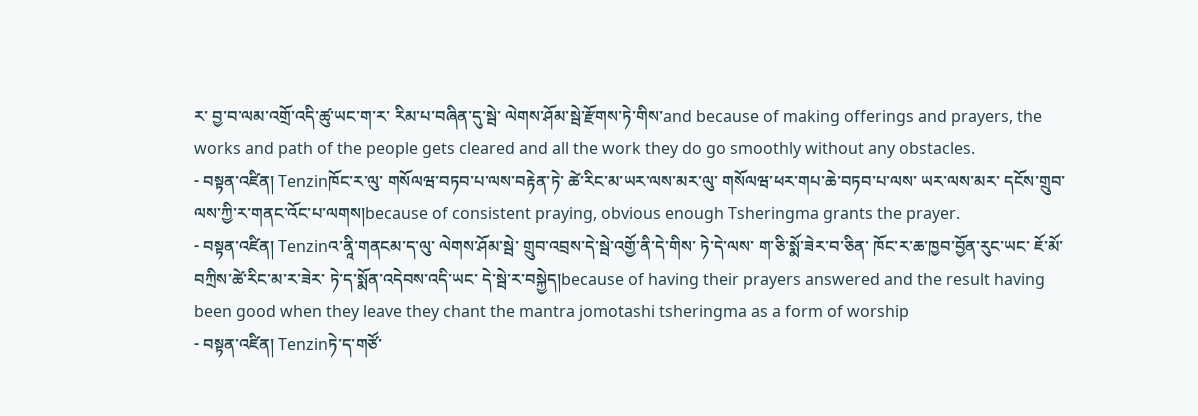ར་ བྱ་བ་ལམ་འགྲོ་འདི་ཚུ་ཡང་ག་ར་ རིམ་པ་བཞིན་དུ་སྦེ་ ལེགས་ཤོམ་སྦེ་རྫོགས་ཏེ་གིས་and because of making offerings and prayers, the works and path of the people gets cleared and all the work they do go smoothly without any obstacles.
- བསྟན་འཛིན། Tenzinཁོང་ར་ལུ་ གསོལཝ་བཏབ་པ་ལས་བརྟེན་ཏེ་ ཚེ་རིང་མ་ཡར་ལས་མར་ལུ་ གསོལཝ་ཕར་གཔ་ཆེ་བཏབ་པ་ལས་ ཡར་ལས་མར་ དངོས་གྲུབ་ལས་ཀྱི་ར་གནང་འོང་པ་ལགས།because of consistent praying, obvious enough Tsheringma grants the prayer.
- བསྟན་འཛིན། Tenzinའ་ནཱི་གནངམ་ད་ལུ་ ལེགས་ཤོམ་སྦེ་ གྲུབ་འབྲས་དེ་སྦེ་འགྱོ་ནི་དེ་གིས་ ཏེ་དེ་ལས་ ག་ཅི་སྨོ་ཟེར་བ་ཅིན་ ཁོང་ར་ཆ་ཁྱབ་བྱོན་རུང་ཡང་ ཇོ་མོ་བཀྲིས་ཚེ་རིང་མ་ར་ཟེར་ ཏེ་ད་སྨོན་འདེབས་འདི་ཡང་ དེ་སྦེ་ར་བསྐྱེད།because of having their prayers answered and the result having been good when they leave they chant the mantra jomotashi tsheringma as a form of worship
- བསྟན་འཛིན། Tenzinཏེ་ད་གཙོ་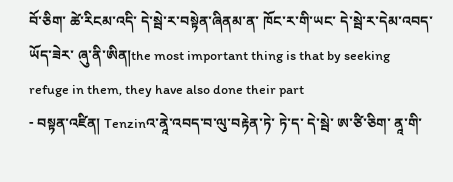བོ་ཅིག་ ཚེ་རིངམ་འདི་ དེ་སྦེ་ར་བསྟེན་ཞིནམ་ན་ ཁོང་ར་གི་ཡང་ དེ་སྦེ་ར་དེམ་འབད་ཡོད་ཟེར་ ཞུ་ནི་ཨིན།the most important thing is that by seeking refuge in them, they have also done their part
- བསྟན་འཛིན། Tenzinའ་ནཱེ་འབད་བ་ལུ་བརྟེན་ཏེ་ ཏེ་ད་ དེ་སྦེ་ ཨ་ཙི་ཅིག་ ནཱ་གི་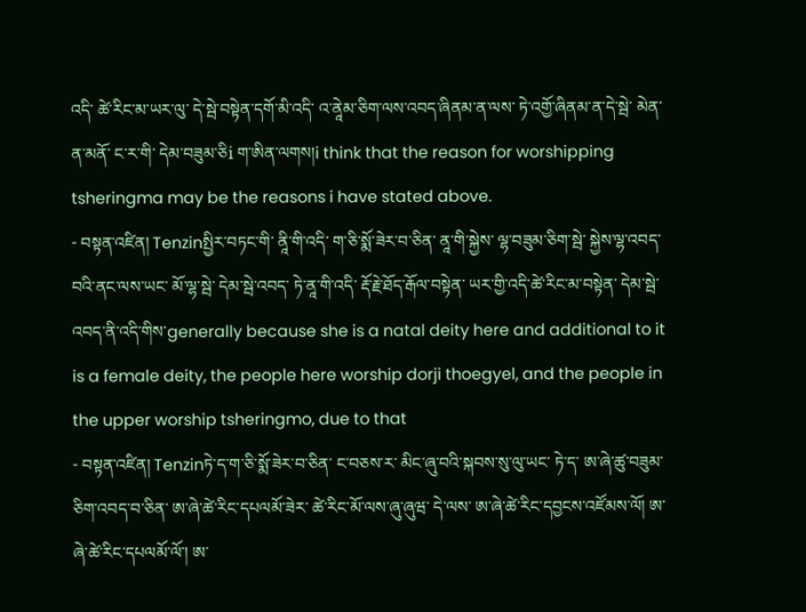འདི་ ཚེ་རིང་མ་ཡར་ལུ་ དེ་སྦེ་བསྟེན་དགོ་མི་འདི་ འ་ནཱེམ་ཅིག་ལས་འབད་ཞིནམ་ན་ལས་ ཏེ་འགྱོ་ཞིནམ་ན་དེ་སྦེ་ མེན་ན་མནོ་ ང་ར་གི་ དེམ་བཟུམ་ཅིi ག་ཨིན་ལགས།i think that the reason for worshipping tsheringma may be the reasons i have stated above.
- བསྟན་འཛིན། Tenzinསྤྱིར་བཏང་གི་ ནཱི་གི་འདི་ ག་ཅི་སྨོ་ཟེར་བ་ཅིན་ ནཱ་གི་སྐྱེས་ ལྷ་བཟུམ་ཅིག་སྦེ་ སྐྱེས་ལྷ་འབད་བའི་ནང་ལས་ཡང་ མོ་ལྷ་སྦེ་ དེམ་སྦེ་འབད་ ཏེ་ནཱ་གི་འདི་ རྡོ་རྗེ་ཐོད་རྒོལ་བསྟེན་ ཡར་གྱི་འདི་ཚེ་རིང་མ་བསྟེན་ དེམ་སྦེ་འབད་ནི་འདི་གིས་generally because she is a natal deity here and additional to it is a female deity, the people here worship dorji thoegyel, and the people in the upper worship tsheringmo, due to that
- བསྟན་འཛིན། Tenzinཏེ་ད་ག་ཅི་སྨོ་ཟེར་བ་ཅིན་ ང་བཅས་ར་ མིང་ཞུ་བའི་སྐབས་སུ་ལུ་ཡང་ ཏེ་ད་ ཨ་ཞེ་ཚུ་བཟུམ་ཅིག་འབད་བ་ཅིན་ ཨ་ཞེ་ཚེ་རིང་དཔལམོ་ཟེར་ ཚེ་རིང་མོ་ལས་ཞུ་ཞུཝ་ དེ་ལས་ ཨ་ཞེ་ཚེ་རིང་དབྱངས་འཛོམས་ལོ། ཨ་ཞེ་ཚེ་རིང་དཔལམོ་ལོ་། ཨ་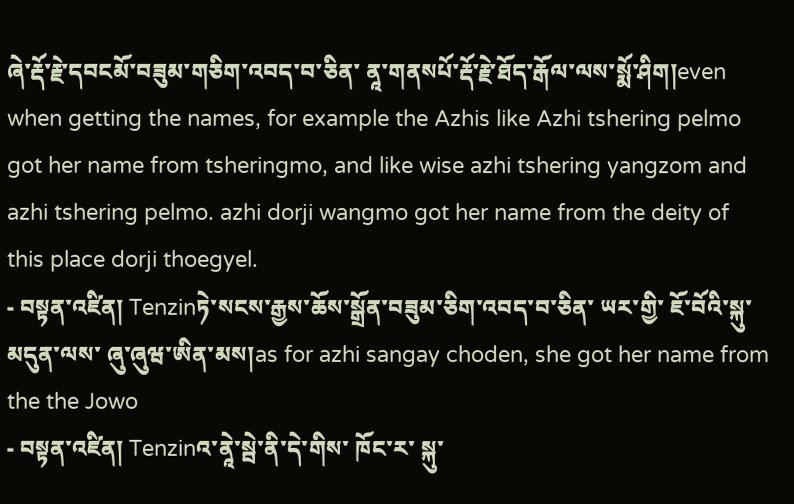ཞེ་རྡོ་རྗེ་དབངམོ་བཟུམ་གཅིག་འབད་བ་ཅིན་ ནཱ་གནསཔོ་རྡོ་རྗེ་ཐོད་རྒོལ་ལས་སྨོ་ཤིག།even when getting the names, for example the Azhis like Azhi tshering pelmo got her name from tsheringmo, and like wise azhi tshering yangzom and azhi tshering pelmo. azhi dorji wangmo got her name from the deity of this place dorji thoegyel.
- བསྟན་འཛིན། Tenzinཏེ་སངས་རྒྱས་ཆོས་སྒྲོན་བཟུམ་ཅིག་འབད་བ་ཅིན་ ཡར་གྱི་ ཇོ་བོའི་སྐུ་མདུན་ལས་ ཞུ་ཞུཝ་ཨིན་མས།as for azhi sangay choden, she got her name from the the Jowo
- བསྟན་འཛིན། Tenzinའ་ནཱེ་སྦེ་ནི་དེ་གིས་ ཁོང་ར་ སྐུ་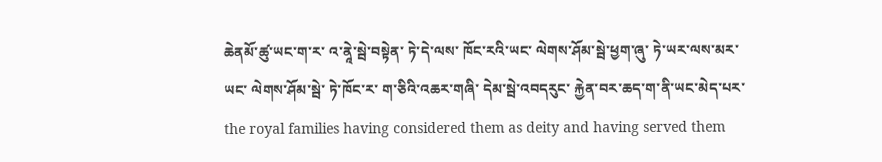ཆེནམོ་ཚུ་ཡང་ག་ར་ འ་ནཱེ་སྦེ་བསྟེན་ ཏེ་དེ་ལས་ ཁོང་རའི་ཡང་ ལེགས་ཤོམ་སྦེ་ཕྱག་ཞུ་ ཏེ་ཡར་ལས་མར་ཡང་ ལེགས་ཤོམ་སྦེ་ ཏེ་ཁོང་ར་ ག་ཅིའི་འཆར་གཞི་ དེམ་སྦེ་འབདརུང་ རྐྱེན་བར་ཆད་ག་ནི་ཡང་མེད་པར་the royal families having considered them as deity and having served them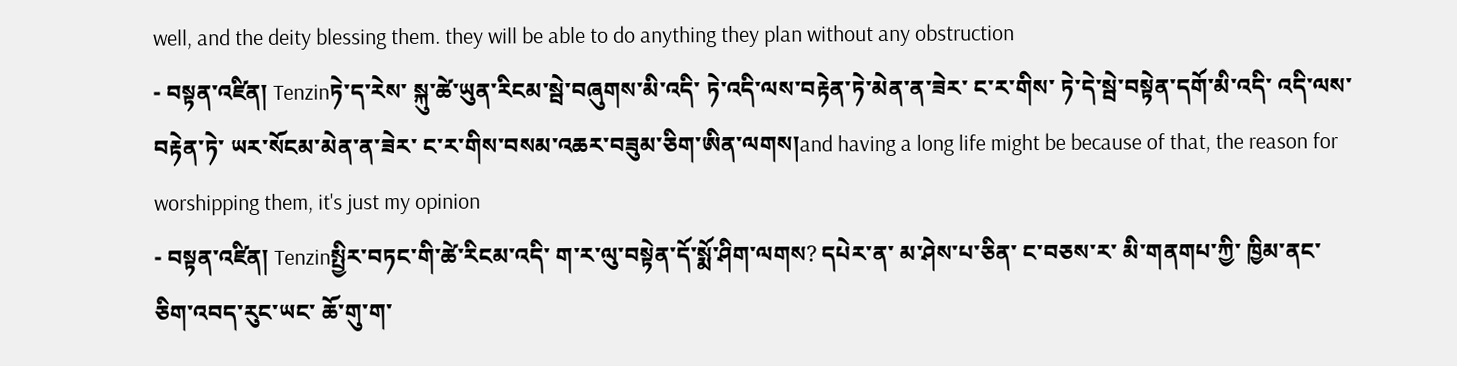well, and the deity blessing them. they will be able to do anything they plan without any obstruction
- བསྟན་འཛིན། Tenzinཏེ་ད་རེས་ སྐུ་ཚེ་ཡུན་རིངམ་སྦེ་བཞུགས་མི་འདི་ ཏེ་འདི་ལས་བརྟེན་ཏེ་མེན་ན་ཟེར་ ང་ར་གིས་ ཏེ་དེ་སྦེ་བསྟེན་དགོ་མི་འདི་ འདི་ལས་བརྟེན་ཏེ་ ཡར་སོངམ་མེན་ན་ཟེར་ ང་ར་གིས་བསམ་འཆར་བཟུམ་ཅིག་ཨིན་ལགས།and having a long life might be because of that, the reason for worshipping them, it's just my opinion
- བསྟན་འཛིན། Tenzinསྤྱིར་བཏང་གི་ཚེ་རིངམ་འདི་ ག་ར་ལུ་བསྟེན་དོ་སྨོ་ཤིག་ལགས? དཔེར་ན་ མ་ཤེས་པ་ཅིན་ ང་བཅས་ར་ མི་གནགཔ་ཀྱི་ ཁྱིམ་ནང་ཅིག་འབད་རུང་ཡང་ ཆོ་གུ་ག་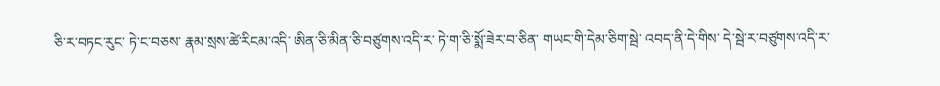ཅི་ར་བཏང་རུང་ ཏེ་ང་བཅས་ རྣམ་སྲས་ཚེ་རིངམ་འདི་ ཨིན་ཅི་མིན་ཅི་བཙུགས་འདི་ར་ ཏེ་ག་ཅི་སྨོ་ཟེར་བ་ཅིན་ གཡང་གི་དེམ་ཅིག་སྦེ་ འབད་ནི་དེ་གིས་ དེ་སྦེ་ར་བཙུགས་འདི་ར་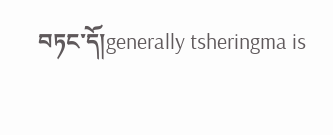བཏང་དོ།generally tsheringma is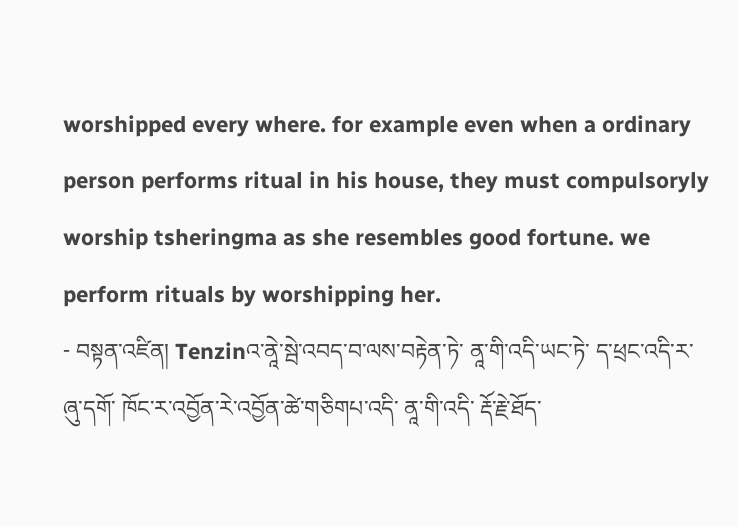worshipped every where. for example even when a ordinary person performs ritual in his house, they must compulsoryly worship tsheringma as she resembles good fortune. we perform rituals by worshipping her.
- བསྟན་འཛིན། Tenzinའ་ནཱེ་སྦེ་འབད་བ་ལས་བརྟེན་ཏེ་ ནཱ་གི་འདི་ཡང་ཏེ་ ད་ཕྲང་འདི་ར་ཞུ་དགོ་ ཁོང་ར་འབྱོན་རེ་འབྱོན་ཚེ་གཅིགཔ་འདི་ ནཱ་གི་འདི་ རྡོ་རྗེ་ཐོད་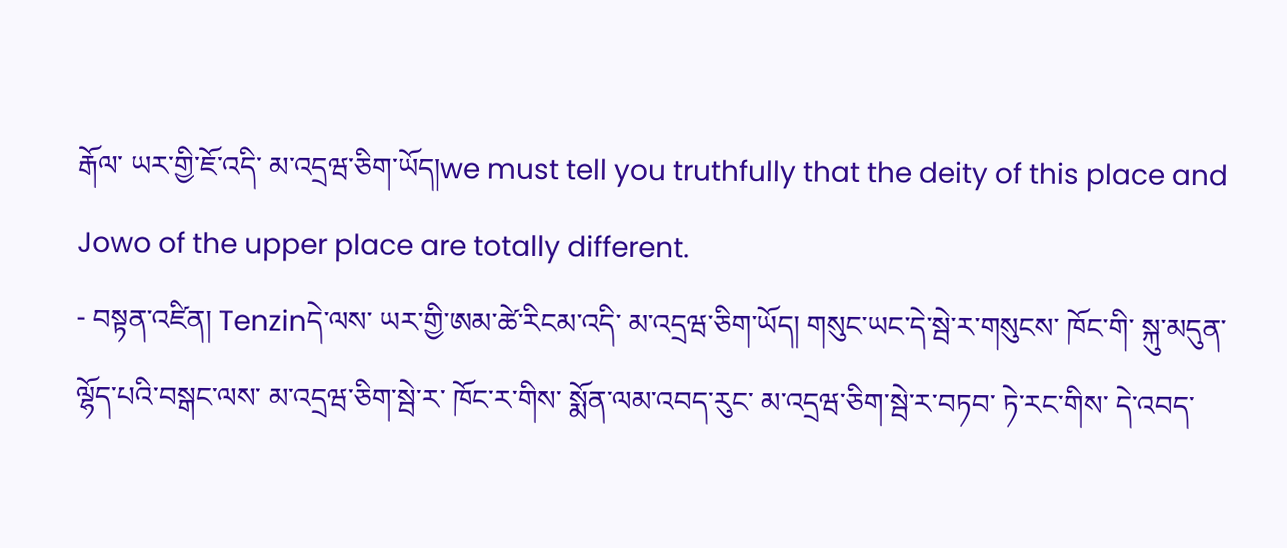རྒོལ་ ཡར་གྱི་ཇོ་འདི་ མ་འདྲཝ་ཅིག་ཡོད།we must tell you truthfully that the deity of this place and Jowo of the upper place are totally different.
- བསྟན་འཛིན། Tenzinདེ་ལས་ ཡར་གྱི་ཨམ་ཚེ་རིངམ་འདི་ མ་འདྲཝ་ཅིག་ཡོད། གསུང་ཡང་དེ་སྦེ་ར་གསུངས་ ཁོང་གི་ སྐུ་མདུན་ལྷོད་པའི་བསྒང་ལས་ མ་འདྲཝ་ཅིག་སྦེ་ར་ ཁོང་ར་གིས་ སྨོན་ལམ་འབད་རུང་ མ་འདྲཝ་ཅིག་སྦེ་ར་བཏབ་ ཏེ་རང་གིས་ དེ་འབད་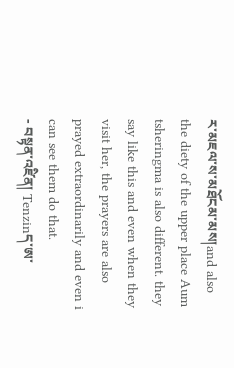ར་མཇལ་ས་མཐོངམ་མས།and also the diety of the upper place Aum tsheringma is also different. they say like this and even when they visit her, the prayers are also prayed extraordinarily and even i can see them do that.
- བསྟན་འཛིན། Tenzinད་ཨ་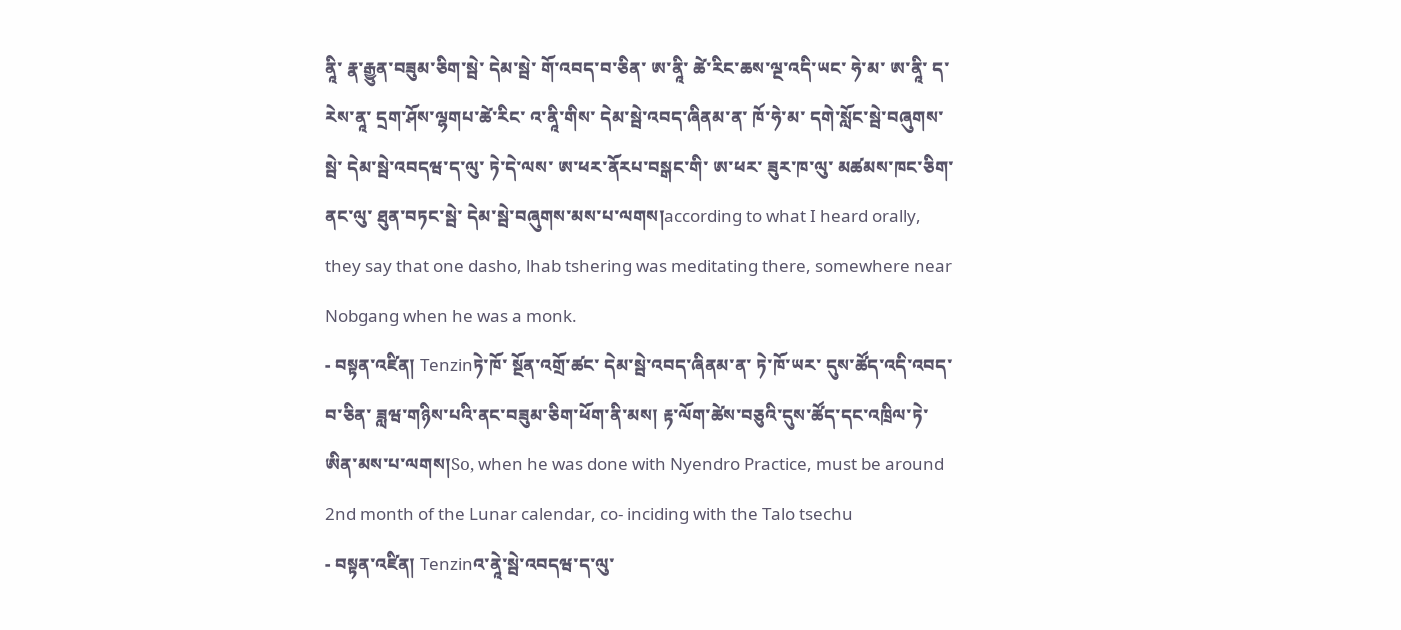ནཱི་ རྣ་རྒྱུན་བཟུམ་ཅིག་སྦེ་ དེམ་སྦེ་ གོ་འབད་བ་ཅིན་ ཨ་ནཱི་ ཚེ་རིང་ཆས་ལྔ་འདི་ཡང་ ཧེ་མ་ ཨ་ནཱི་ ད་རེས་ནཱ་ དྲག་ཤོས་ལྷགཔ་ཚེ་རིང་ འ་ནཱི་གིས་ དེམ་སྦེ་འབད་ཞིནམ་ན་ ཁོ་ཧེ་མ་ དགེ་སློང་སྦེ་བཞུགས་སྦེ་ དེམ་སྦེ་འབདཝ་ད་ལུ་ ཏེ་དེ་ལས་ ཨ་ཕར་ནོརཔ་བསྒང་གི་ ཨ་ཕར་ ཟུར་ཁ་ལུ་ མཚམས་ཁང་ཅིག་ནང་ལུ་ ཐུན་བཏང་སྦེ་ དེམ་སྦེ་བཞུགས་མས་པ་ལགས།according to what I heard orally, they say that one dasho, lhab tshering was meditating there, somewhere near Nobgang when he was a monk.
- བསྟན་འཛིན། Tenzinཏེ་ཁོ་ སྔོན་འགྲོ་ཚང་ དེམ་སྦེ་འབད་ཞིནམ་ན་ ཏེ་ཁོ་ཡར་ དུས་ཚོད་འདི་འབད་བ་ཅིན་ ཟླཝ་གཉིས་པའི་ནང་བཟུམ་ཅིག་ཕོག་ནི་མས། རྟ་ལོག་ཚེས་བཅུའི་དུས་ཚོད་དང་འཁྲིལ་ཏེ་ ཨིན་མས་པ་ལགས།So, when he was done with Nyendro Practice, must be around 2nd month of the Lunar calendar, co- inciding with the Talo tsechu
- བསྟན་འཛིན། Tenzinའ་ནཱེ་སྦེ་འབདཝ་ད་ལུ་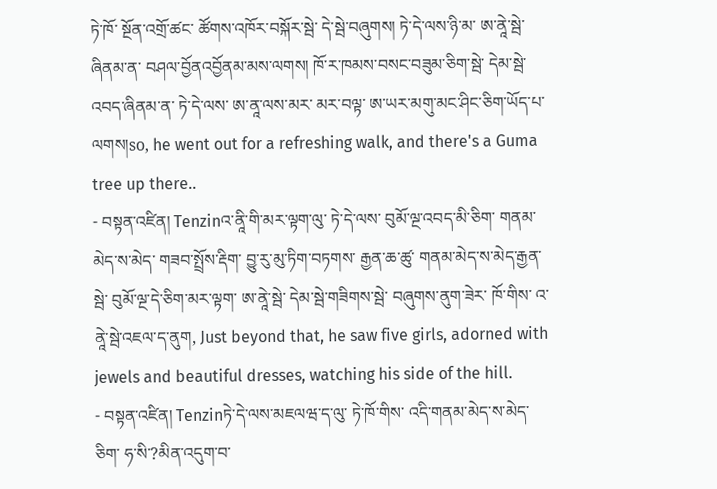ཏེ་ཁོ་ སྔོན་འགྲོ་ཚང་ ཚོགས་འཁོར་བསྐོར་སྦེ་ དེ་སྦེ་བཞུགས། ཏེ་དེ་ལས་ཉི་མ་ ཨ་ནཱེ་སྦེ་ཞིནམ་ན་ བཤལ་བྱོནའབྱོནམ་མས་ལགས། ཁོ་ར་ཁམས་བསང་བཟུམ་ཅིག་སྦེ་ དེམ་སྦེ་འབད་ཞིནམ་ན་ ཏེ་དེ་ལས་ ཨ་ནཱ་ལས་མར་ མར་བལྟ་ ཨ་ཡར་མགུ་མང་ཤིང་ཅིག་ཡོད་པ་ལགས།so, he went out for a refreshing walk, and there's a Guma tree up there..
- བསྟན་འཛིན། Tenzinའ་ནཱི་གི་མར་ལྟག་ལུ་ ཏེ་དེ་ལས་ བུམོ་ལྔ་འབད་མི་ཅིག་ གནམ་མེད་ས་མེད་ གཟབ་སྤྲོས་རྡིག་ བྱུ་རུ་མུ་ཏིག་བཏགས་ རྒྱན་ཆ་ཚུ་ གནམ་མེད་ས་མེད་རྒྱན་སྦེ་ བུམོ་ལྔ་དེ་ཅིག་མར་ལྟག་ ཨ་ནཱེ་སྦེ་ དེམ་སྦེ་གཟིགས་སྦེ་ བཞུགས་ནུག་ཟེར་ ཁོ་གིས་ འ་ནཱེ་སྦེ་འཇལ་ད་ནུག, Just beyond that, he saw five girls, adorned with jewels and beautiful dresses, watching his side of the hill.
- བསྟན་འཛིན། Tenzinཏེ་དེ་ལས་མཇལཝ་ད་ལུ་ ཏེ་ཁོ་གིས་ འདི་གནམ་མེད་ས་མེད་ཅིག་ ཧ་སི་?མིན་འདུག་བ་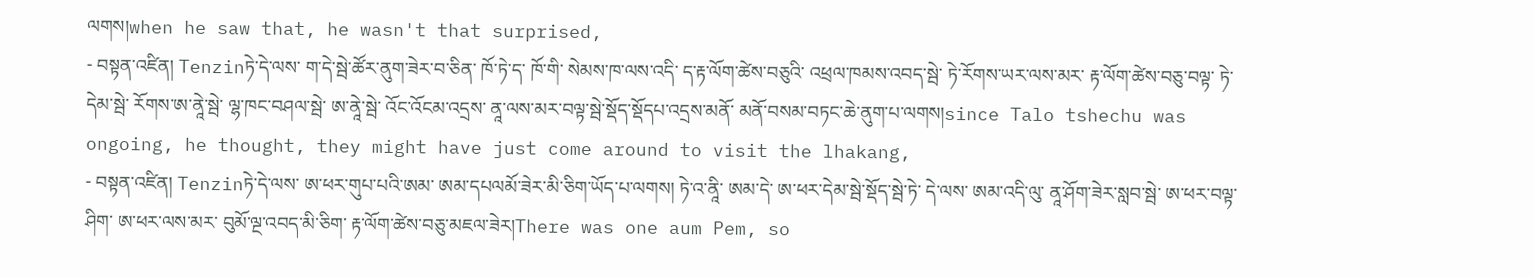ལགས།when he saw that, he wasn't that surprised,
- བསྟན་འཛིན། Tenzinཏེ་དེ་ལས་ ག་དེ་སྦེ་ཚོར་ནུག་ཟེར་བ་ཅིན་ ཁོ་ཏེ་ད་ ཁོ་གི་ སེམས་ཁ་ལས་འདི་ ད་རྟ་ལོག་ཚེས་བཅུའི་ འཕྲལ་ཁམས་འབད་སྦེ་ ཏེ་རོགས་ཡར་ལས་མར་ རྟ་ལོག་ཚེས་བཅུ་བལྟ་ ཏེ་དེམ་སྦེ་ རོགས་ཨ་ནཱེ་སྦེ་ ལྷ་ཁང་བཤལ་སྦེ་ ཨ་ནཱེ་སྦེ་ འོང་འོངམ་འདྲས་ ནཱ་ལས་མར་བལྟ་སྦེ་སྡོད་སྡོདཔ་འདྲས་མནོ་ མནོ་བསམ་བཏང་ཆེ་ནུག་པ་ལགས།since Talo tshechu was ongoing, he thought, they might have just come around to visit the lhakang,
- བསྟན་འཛིན། Tenzinཏེ་དེ་ལས་ ཨ་ཕར་གུཔ་པའི་ཨམ་ ཨམ་དཔལམོ་ཟེར་མི་ཅིག་ཡོད་པ་ལགས། ཏེ་འ་ནཱི་ ཨམ་དེ་ ཨ་ཕར་དེམ་སྦེ་སྡོད་སྦེ་ཏེ་ དེ་ལས་ ཨམ་འདི་ལུ་ ནཱ་ཤོག་ཟེར་སླབ་སྦེ་ ཨ་ཕར་བལྟ་ཤིག་ ཨ་ཕར་ལས་མར་ བུམོ་ལྔ་འབད་མི་ཅིག་ རྟ་ལོག་ཚེས་བཅུ་མཇལ་ཟེར།There was one aum Pem, so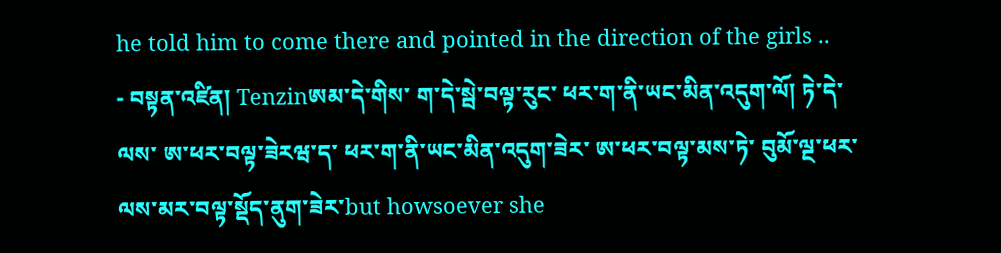he told him to come there and pointed in the direction of the girls ..
- བསྟན་འཛིན། Tenzinཨམ་དེ་གིས་ ག་དེ་སྦེ་བལྟ་རུང་ ཕར་ག་ནི་ཡང་མིན་འདུག་ལོ། ཏེ་དེ་ལས་ ཨ་ཕར་བལྟ་ཟེརཝ་ད་ ཕར་ག་ནི་ཡང་མིན་འདུག་ཟེར་ ཨ་ཕར་བལྟ་མས་ཏེ་ བུམོ་ལྔ་ཕར་ལས་མར་བལྟ་སྡོད་ནུག་ཟེར་but howsoever she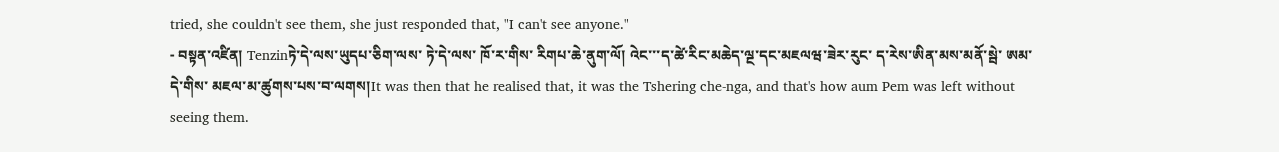tried, she couldn't see them, she just responded that, "I can't see anyone."
- བསྟན་འཛིན། Tenzinཏེ་དེ་ལས་ཡུདཔ་ཅིག་ལས་ ཏེ་དེ་ལས་ ཁོ་ར་གིས་ རིགཔ་ཆེ་ནུག་ལོ། འེང་་་ད་ཚེ་རིང་མཆེད་ལྔ་དང་མཇལཝ་ཟེར་རུང་ ད་རེས་ཨིན་མས་མནོ་སྦེ་ ཨམ་དེ་གིས་ མཇལ་མ་ཚུགས་པས་བ་ལགས།It was then that he realised that, it was the Tshering che-nga, and that's how aum Pem was left without seeing them.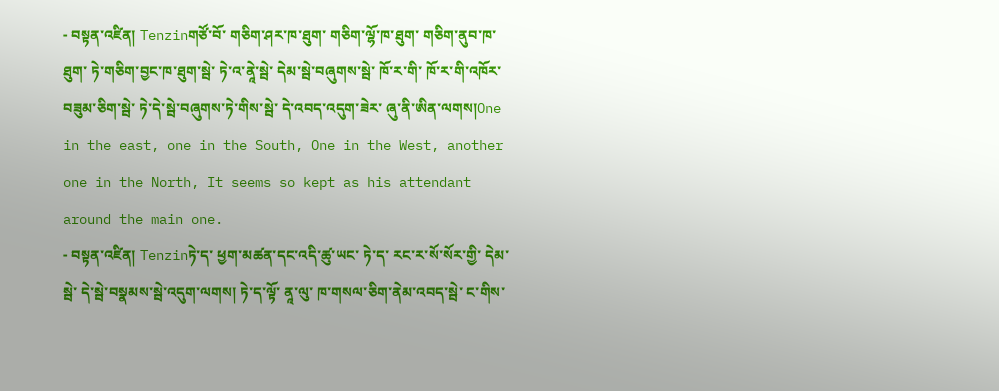- བསྟན་འཛིན། Tenzinགཙོ་བོ་ གཅིག་ཤར་ཁ་ཐུག་ གཅིག་ལྷོ་ཁ་ཐུག་ གཅིག་ནུབ་ཁ་ཐུག་ ཏེ་གཅིག་བྱང་ཁ་ཐུག་སྦེ་ ཏེ་འ་ནཱེ་སྦེ་ དེམ་སྦེ་བཞུགས་སྦེ་ ཁོ་ར་གི་ ཁོ་ར་གི་འཁོར་བཟུམ་ཅིག་སྦེ་ ཏེ་དེ་སྦེ་བཞུགས་ཏེ་གིས་སྦེ་ དེ་འབད་འདུག་ཟེར་ ཞུ་ནི་ཨིན་ལགས།One in the east, one in the South, One in the West, another one in the North, It seems so kept as his attendant around the main one.
- བསྟན་འཛིན། Tenzinཏེ་ད་ ཕྱག་མཚན་དང་འདི་ཚུ་ཡང་ ཏེ་ད་ རང་ར་སོ་སོར་གྱི་ དེམ་སྦེ་ དེ་སྦེ་བསྣམས་སྦེ་འདུག་ལགས། ཏེ་ད་ལྟོ་ ནཱ་ལུ་ ཁ་གསལ་ཅིག་ནེམ་འབད་སྦེ་ ང་གིས་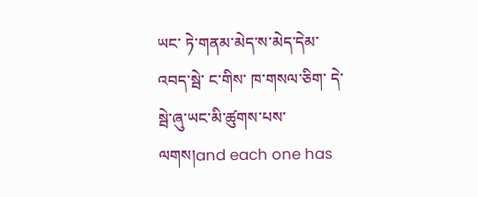ཡང་ ཏེ་གནམ་མེད་ས་མེད་དེམ་འབད་སྦེ་ ང་གིས་ ཁ་གསལ་ཅིག་ དེ་སྦེ་ཞུ་ཡང་མི་ཚུགས་པས་ལགས།and each one has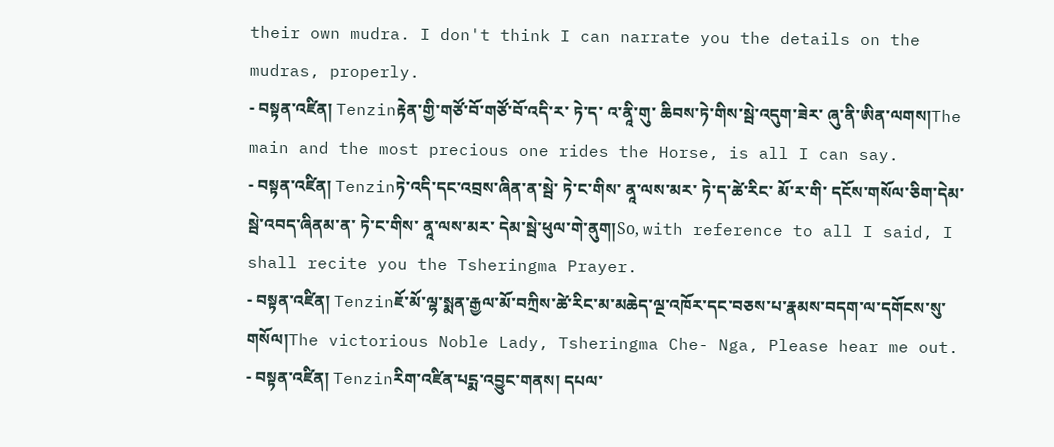their own mudra. I don't think I can narrate you the details on the mudras, properly.
- བསྟན་འཛིན། Tenzinརྟེན་གྱི་གཙོ་བོ་གཙོ་བོ་འདི་ར་ ཏེ་ད་ འ་ནཱི་གུ་ ཆིབས་ཏེ་གིས་སྦེ་འདུག་ཟེར་ ཞུ་ནི་ཨིན་ལགས།The main and the most precious one rides the Horse, is all I can say.
- བསྟན་འཛིན། Tenzinཏེ་འདི་དང་འབྲས་ཞིན་ན་སྦེ་ ཏེ་ང་གིས་ ནཱ་ལས་མར་ ཏེ་ད་ཚེ་རིང་ མོ་ར་གི་ དངོས་གསོལ་ཅིག་དེམ་སྦེ་འབད་ཞིནམ་ན་ ཏེ་ང་གིས་ ནཱ་ལས་མར་ དེམ་སྦེ་ཕུལ་གེ་ནུག།So, with reference to all I said, I shall recite you the Tsheringma Prayer.
- བསྟན་འཛིན། Tenzinཇོ་མོ་ལྷ་སྨན་རྒྱལ་མོ་བཀྲིས་ཚེ་རིང་མ་མཆེད་ལྔ་འཁོར་དང་བཅས་པ་རྣམས་བདག་ལ་དགོངས་སུ་གསོལ།The victorious Noble Lady, Tsheringma Che- Nga, Please hear me out.
- བསྟན་འཛིན། Tenzinརིག་འཛིན་པངྨ་འབྱུང་གནས། དཔལ་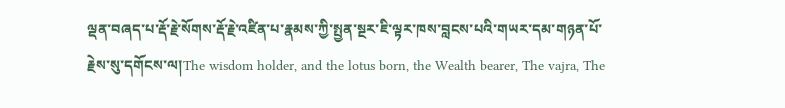ལྡན་བཞད་པ་རྡོ་རྗེ་སོགས་རྡོ་རྗེ་འཛིན་པ་རྣམས་ཀྱི་སྤྱན་སྔར་ཇི་ལྟར་ཁས་བླངས་པའི་གཡར་དམ་གཉན་པོ་རྗེས་སུ་དགོངས་ལ།The wisdom holder, and the lotus born, the Wealth bearer, The vajra, The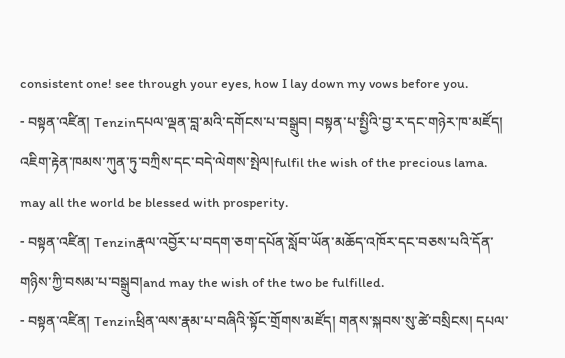consistent one! see through your eyes, how I lay down my vows before you.
- བསྟན་འཛིན། Tenzinདཔལ་ལྡན་བླ་མའི་དགོངས་པ་བསྒྲུབ། བསྟན་པ་སྤྱིའི་བྱ་ར་དང་གཉེར་ཁ་མཛོད། འཇིག་རྟེན་ཁམས་ཀུན་ཏུ་བཀྲིས་དང་བདེ་ལེགས་སྤེལ།fulfil the wish of the precious lama. may all the world be blessed with prosperity.
- བསྟན་འཛིན། Tenzinརྣལ་འབྱོར་པ་བདག་ཅག་དཔོན་སློབ་ཡོན་མཆོད་འཁོར་དང་བཅས་པའི་དོན་གཉིས་ཀྱི་བསམ་པ་བསྒྲུབ།and may the wish of the two be fulfilled.
- བསྟན་འཛིན། Tenzinཕྲིན་ལས་རྣམ་པ་བཞིའི་སྟོང་གྲོགས་མཛོད། གནས་སྐབས་སུ་ཚེ་བསྲིངས། དཔལ་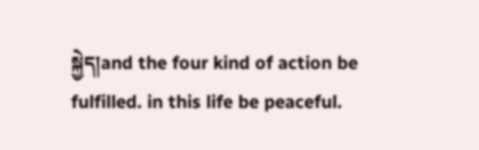སྐྱེད།and the four kind of action be fulfilled. in this life be peaceful.